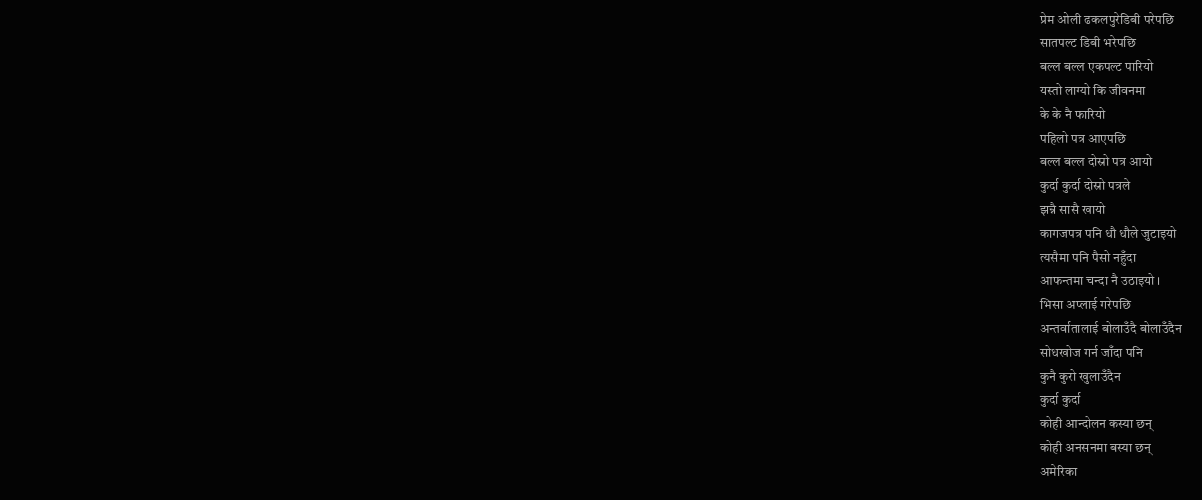प्रेम ओली ढकलपुरेडिबी परेपछि
सातपल्ट डिबी भरेपछि
बल्ल बल्ल एकपल्ट पारियो
यस्तो लाग्यो कि जीवनमा
के के नै फारियो
पहिलो पत्र आएपछि
बल्ल बल्ल दोस्रो पत्र आयो
कुर्दा कुर्दा दोस्रो पत्रले
झन्नै सासै खायो
कागजपत्र पनि धौ धौले जुटाइयो
त्यसैमा पनि पैसो नहुँदा
आफन्तमा चन्दा नै उठाइयो ।
भिसा अप्लाई गरेपछि
अन्तर्वातालाई बोलाउँदै बोलाउँदैन
सोधखोज गर्न जाँदा पनि
कुनै कुरो खुलाउँदैन
कुर्दा कुर्दा
कोही आन्दोलन कस्या छन्
कोही अनसनमा बस्या छन्
अमेरिका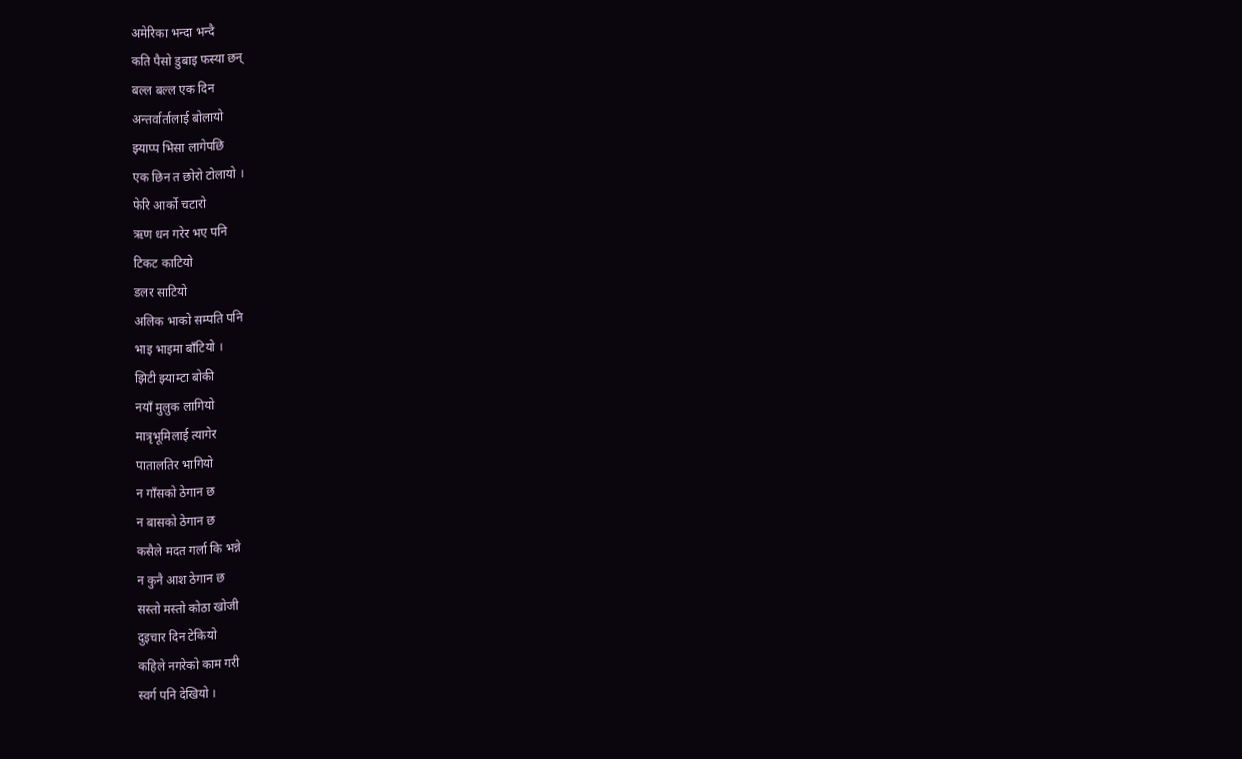अमेरिका भन्दा भन्दै
कति पैसो डुबाइ फस्या छन्
बल्ल बल्ल एक दिन
अन्तर्वार्तालाई बोलायो
झ्याप्प भिसा लागेपछि
एक छिन त छोरो टोलायो ।
फेरि आर्को चटारो
ऋण धन गरेर भए पनि
टिकट काटियो
डलर साटियो
अलिक भाको सम्पति पनि
भाइ भाइमा बाँटियो ।
झिटी झ्याम्टा बोकी
नयाँ मुलुक लागियो
मात्रृभूमिलाई त्यागेर
पातालतिर भागियो
न गाँसको ठेगान छ
न बासको ठेगान छ
कसैले मदत गर्ला कि भन्ने
न कुनै आश ठेगान छ
सस्तो मस्तो कोठा खोजी
दुइचार दिन टेकियो
कहिले नगरेको काम गरी
स्वर्ग पनि देखियो ।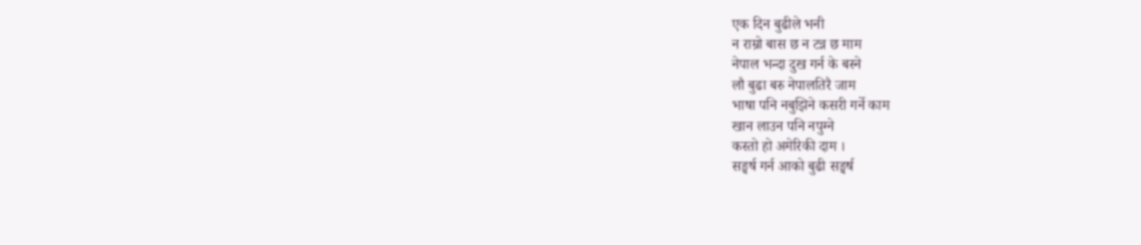एक दिन बुढीले भनी
न राम्रो बास छ न टन्न छ माम
नेपाल भन्दा दुख गर्न के बस्ने
लौ बुढा बरु नेपालतिरै जाम
भाषा पनि नबुझिने कसरी गर्ने काम
खान लाउन पनि नपुग्ने
कस्तो हो अमेरिकी दाम ।
सङ्घर्ष गर्न आको बुढी सङ्घर्ष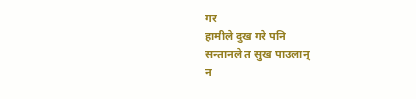गर
हामीले दुख गरे पनि
सन्तानले त सुख पाउलान्
न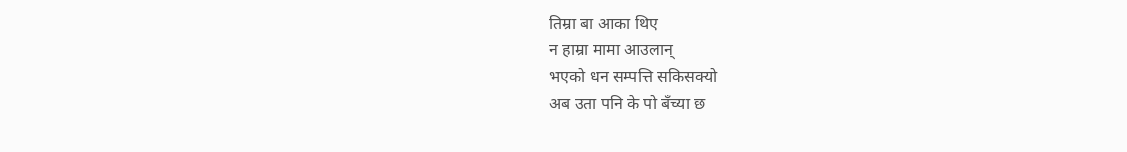तिम्रा बा आका थिए
न हाम्रा मामा आउलान्
भएको धन सम्पत्ति सकिसक्यो
अब उता पनि के पो बँच्या छ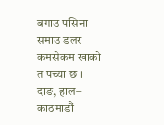बगाउ पसिना समाउ डलर
कमसेकम खाको त पच्या छ ।
दाङ, हाल– काठमाडौं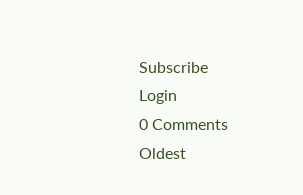Subscribe
Login
0 Comments
Oldest